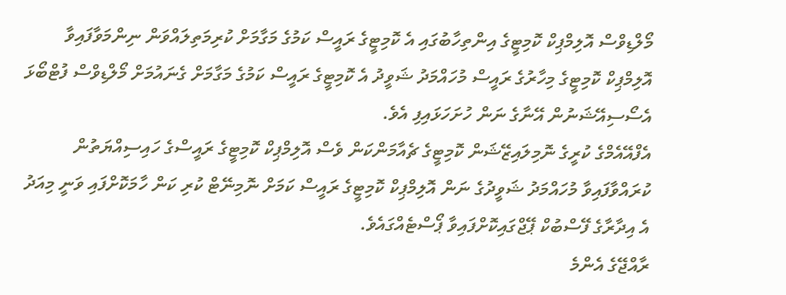މޯލްޑިވްސް އޮލިމްޕިކް ކޮމިޓީގެ އިންތިހާބުގައި އެ ކޮމިޓީގެ ރައީސް ކަމުގެ މަގާމަށް ކުރިމަތިލައްވަން ނިންމަވާފައިވާ އޮލިމްޕިކް ކޮމިޓީގެ މިހާރުގެ ރައީސް މުހައްމަދު ޝަވީދު އެ ކޮމިޓީގެ ރައީސް ކަމުގެ މަގާމަށް ގެނައުމަށް މޯލްޑިވްސް ފުޓްބޯޅަ އެސޯސިއޭޝަނުން އޭނާގެ ނަން ހުށަހަޅައިފި އެވެ.
އެފްއޭއެމްގެ ކުރީގެ ނޮމިލައިޒޭޝަން ކޮމިޓީގެ ޗެއާމަންކަން ވެސް އޮލިމްޕިކް ކޮމިޓީގެ ރައީސްގެ ހައިސިއްޔަތުން ކުރައްވާފައިވާ މުހައްމަދު ޝަވީދުގެ ނަން އޮލިމްޕިކް ކޮމިޓީގެ ރައީސް ކަމަށް ނޮމިނޭޓް ކުރި ކަން ހާމަކޮށްފައި ވަނީ މިއަދު އެ އިދާރާގެ ފޭސްބުކް ޕޭޖްގައިކޮށްފައިވާ ޕޯސްޓެއްގައެވެ.
ރާއްޖޭގެ އެންމެ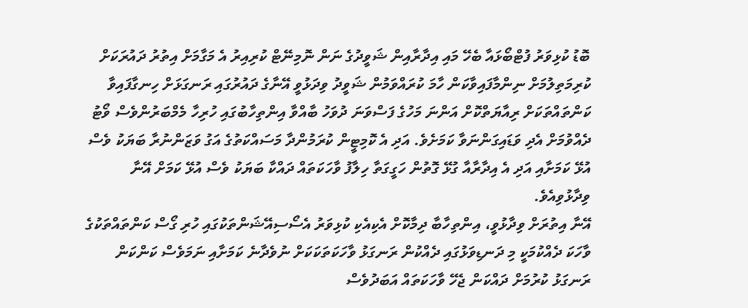ބޮޑު ކުޅިވަރު ފުޓްބޯޅައާ ބެހޭ މައި އިދާރާއިން ޝަވީދުގެ ނަން ނޮމިނޭޓް ކުރިއިރު އެ މަގާމަށް އިތުރު ދައުރަކަށް ކުރިމަތިލުމަށް ނިންމާފައިވާކަން ހާމަ ކުރައްވަމުން ޝަވީދު ވިދަޅުވީ އޭނާގެ ދައުރުގައި ރަނގަޅަށް ހިނގާފައިވާ ކަންތައްތަކަށް ރިއާޔަތްކޮށް އަންނަ މަހުގެ ފަސްވަނަ ދުވަހު ބާއްވާ އިންތިހާބުގައި ހުރިހާ މެމްބަރުންވެސް ވޯޓު ދެއްވުމަށް އެދި ވަޑައިގަންނަވާ ކަމަށެވެ. އަދި އެ ކޮމިޓީން ކުރަމުންދާ މަސައްކަތުގެ އަގު ވަޒަންނުރާ ބަޔަކު ވެސް އުޅޭ ކަމަށާއި އަދި އެ އިދާރާއާ ގުޅޭ ގޮތުން ހަގީގަތާ ހިލާފު ވާހަކަތައް ދައްކާ ބަޔަކު ވެސް އުޅޭ ކަމަށް އޭނާ ވިދާޅުވިއެވެ.
އޭނާ އިތުރަށް ވިދާޅުވީ، އިންތިހާބާ ދިމާކޮށް އެކިއެކި ކުޅިވަރު އެސޯސިއޭޝަންތަކުގައި ހުރި ގޯސް ކަންތައްތަކުގެ ވާހަކަ ދެއްކުމަކީ މި ދަނޑިވަޅުގައި ދެއްކުން ރަނގަޅު ވާހަކަތަކަކަށް ނުވެދާނެ ކަމަށާއި ނަމަވެސް ކަންކަން ރަނގަޅު ކުރުމަށް ދައްކަން ޖެހޭ ވާހަކަތައް އަބަދުވެސް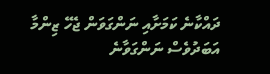ދައްކާނެ ކަމަށާއި ނަންގަވަން ޖެހޭ ޒިންމާ އަބަދުވެސް ނަންގަވާނެ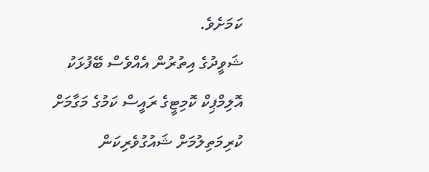ކަމަށެވެ.
ޝަވީދުގެ އިތުރުން އެއްވެސް ބޭފުޅަކު އޮލިމްޕިކް ކޮމިޓީގެ ރައީސް ކަމުގެ މަގާމަށް ކުރިމަތިލުމަށް ޝައުގުވެރިކަން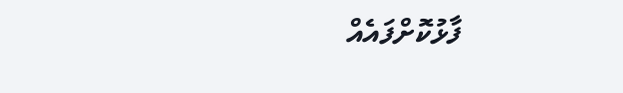ފާޅުކޮށްފައެއް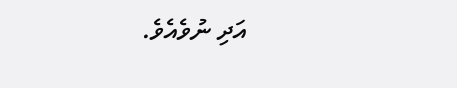އަދި ނުވެއެވެ.